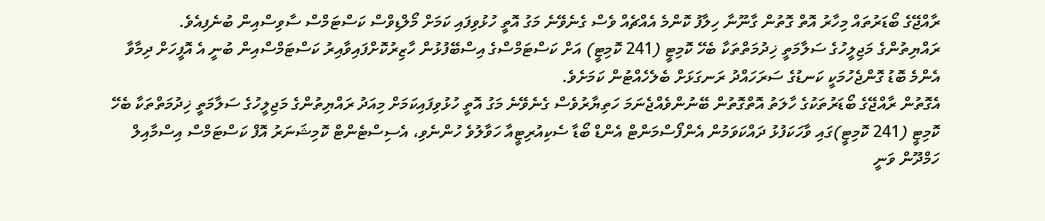ރާއްޖޭގެ ބޯޑަރުތައް މިހާރު އޮތް ގޮތުން ގާނޫނާ ހިލާފު ކޮންމެ އެއްޗެއް ވެސް ގެނެވޭނެ މަގު އޮތީ ހުޅުވިފައި ކަމަށް މޯލްޑިވްސް ކަސްޓަމްސް ސާވިސްއިން ބުނެފިއެވެ.
ރައްޔިތުންގެ މަޖިލީހުގެ ސަލާމަތީ ޚިދުމަތްތަކާ ބެހޭ ކޮމިޓީ (241 ކޮމިޓީ) އަށް ކަސްޓަމްސްގެ އިސްބޭފުޅުން ހާޒިރުކޮށްފައިވާއިރު ކަސްޓަމްސްއިން ބުނީ އެ އޮފީހަށް ދިމާވާ އެންމެ ބޮޑު ގޮންޖެހުމަކީ ކަނޑުގެ ސަރަހައްދު ރަނގަޅަށް ބެލެހެއްޓުން ކަމަށެވެ.
އެގޮތުން ރާއްޖޭގެ ބޯޑަރުތަކުގެ ހާލަތު އޮތްގޮތުން ބޭނުންވެއްޖެނަމަ ހަތިޔާރުވެސް ގެނެވޭނެ މަގު އޮތީ ހުޅުވިފައިކަމަށް މިއަދު ރައްޔިތުންގެ މަޖިލީހުގެ ސަލާމަތީ ޚިދުމަތްތަކާ ބެހޭ ކޮމިޓީ (241 ކޮމިޓީ)ގައި ވާހަކަފުޅު ދައްކަވަމުން އެންފޯސްމަންޓް އެންޑް ބޯޑާ ސެކިއުރިޓީއާ ހަވާލުވެ ހުންނެވި، އެސިސްޓެންޓް ކޮމިޝަނަރު އޮފް ކަސްޓަމްސް އިސްމާއިލް ހަމްދޫން ވަނީ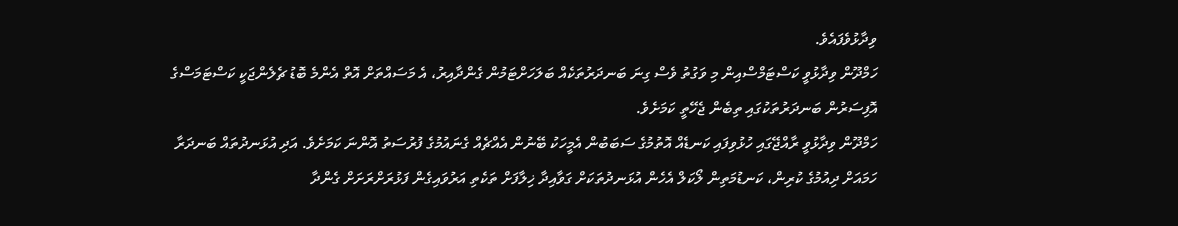ވިދާޅުވެފައެވެ.
ހަމްދޫން ވިދާޅުވީ ކަސްޓަމްސްއިން މި ވަގުތު ވެސް ގިނަ ބަނދަރުތަކެއް ބަލަހަށްޓަމުން ގެންދާއިރު، އެ މަސައްތަށް އޮތް އެންމެ ބޮޑު ޗެލެންޖަކީ ކަސްޓަމަސްގެ އޮފިސަރުން ބަނދަރުތަކުގައި ތިބެން ޖެހޭތީ ކަމަށެވެ.
ހަމްދޫން ވިދާޅުވީ ރާއްޖޭގައި ހުޅުވިފައި ކަނޑެއް އޮތުމުގެ ސަބަބުން އެމީހަކު ބޭނުން އެއްޗެއް ގެނައުމުގެ ފުރުސަތު އޮންނަ ކަމަށެވެ. އަދި އުޅަނދުތައް ބަނދަރާ ހަމައަށް ދިއުމުގެ ކުރިން، ކަނޑުމަތިން ލޯކަލް އެހެން އުޅަނދުތަކަށް ގަވާއިދާ ޚިލާފަށް ތަކެތި އަރުވައިގެން ފަޅުރަށްރަށަށް ގެންދާ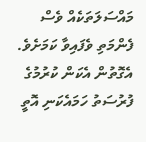މައްސަލަތަކެއް ވެސް ފެންމަތި ވެފައިވާ ކަމަށެވެ. އެގޮތުން އެކަން ކުރުމުގެ ފުރުސަތު ހަމައެކަނި އޮތީ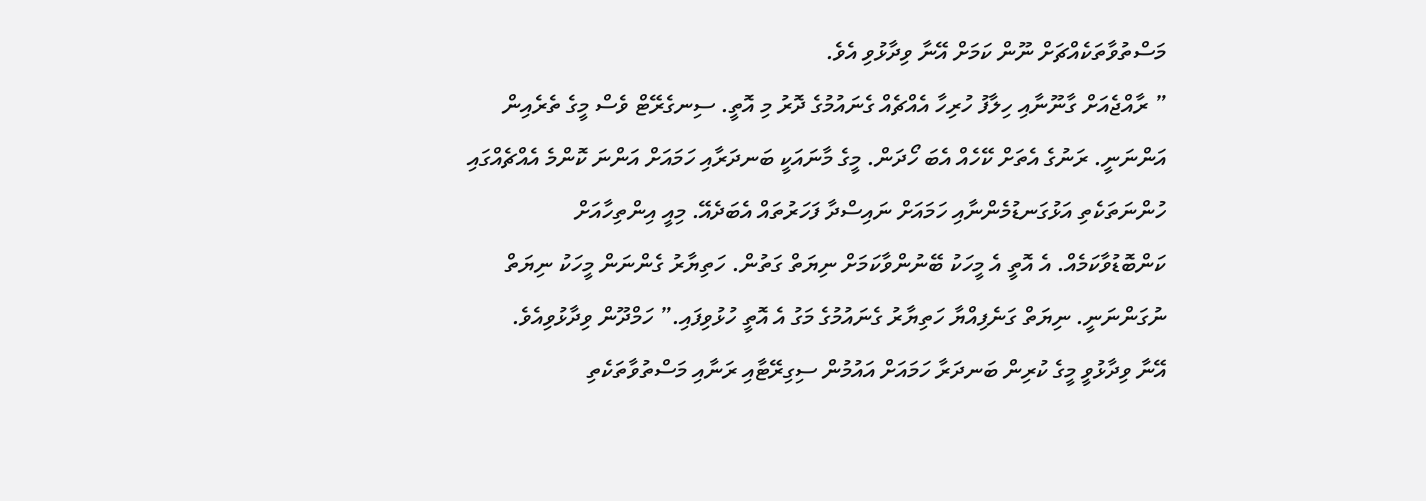މަސްތުވާތަކެއްޗަށް ނޫން ކަމަށް އޭނާ ވިދާޅުވި އެވެ.
” ރާއްޖެއަށް ގާނޫނާއި ހިލާފު ހުރިހާ އެއްޗެއް ގެނައުމުގެ ދޮރު މި އޮތީ. ސިނގެރޭޓް ވެސް މީގެ ތެރެއިން އަންނަނީ. ރަނުގެ އެތަށް ކޭހެއް އެބަ ހޯދަން. މީގެ މާނައަކީ ބަނދަރާއި ހަމައަށް އަންނަ ކޮންމެ އެއްޗެއްގައި ހުންނަތަކެތި އަޅުގަނޑުމެންނާއި ހަމައަށް ނައިސްދާ ފަހަރުތައް އެބަދެއޭ. މިއީ އިންތިހާއަށް ކަންބޮޑުވާކަމެއް. އެ އޮތީ އެ މީހަކު ބޭނުންވާކަމަށް ނިޔަތް ގަތުން. ހަތިޔާރު ގެންނަން މީހަކު ނިޔަތް ނުގަންނަނީ. ނިޔަތް ގަނެފިއްޔާ ހަތިޔާރު ގެނައުމުގެ މަގު އެ އޮތީ ހުޅުވިފައި.” ހަމްދޫން ވިދާޅުވިއެވެ.
އޭނާ ވިދާޅުވީ މީގެ ކުރިން ބަނދަރާ ހަމައަށް އައުމުން ސިގިރޭޓާއި ރަނާއި މަސްތުވާތަކެތި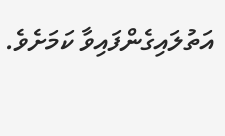އަތުލައިގެންފައިވާ ކަމަށެވެ.